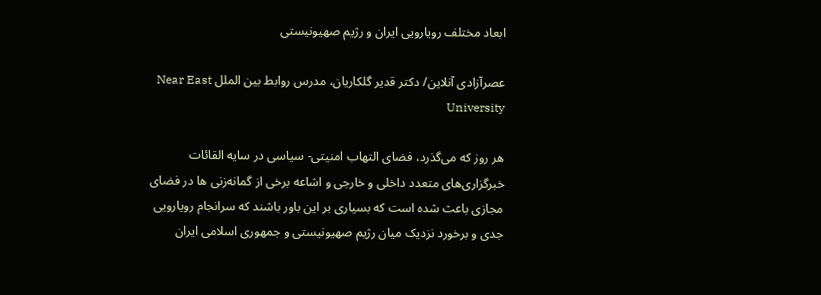ابعاد مختلف رویارویی ایران و رژیم صهیونیستی

عصرآزادی آنلاین/ دکتر قدیر گلکاریان، مدرس روابط بین الملل Near East University

هر روز که می‌گذرد، فضای التهاب امنیتی- سیاسی در سایه القائات خبرگزاری‌های متعدد داخلی و خارجی و اشاعه برخی از گمانه‌زنی ها در فضای مجازی باعث شده است که بسیاری بر این باور باشند که سرانجام رویارویی جدی و برخورد نزدیک میان رژیم صهیونیستی و جمهوری اسلامی ایران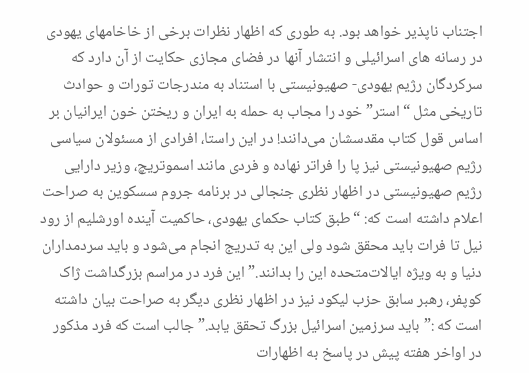اجتناب ناپذیر خواهد بود. به طوری که اظهار نظرات برخی از خاخامهای یهودی در رسانه های اسرائیلی و انتشار آنها در فضای مجازی حکایت از آن دارد که سرکردگان رژیم یهودی- صهیونیستی با استناد به مندرجات تورات و حوادث تاریخی مثل “استر” خود را مجاب به حمله به ایران و ریختن خون ایرانیان بر اساس قول کتاب مقدسشان می‌دانند! در این راستا، افرادی از مسئولان سیاسی رژیم صهیونیستی نیز پا را فراتر نهاده و فردی مانند اسموتریچ، وزیر دارایی رژیم صهیونیستی در اظهار نظری جنجالی در برنامه جروم سسکوین به صراحت اعلام داشته است که: “طبق کتاب حکمای یهودی، حاکمیت آینده اورشلیم از رود نیل تا فرات باید محقق شود ولی این به تدریج انجام می‌شود و باید سردمداران دنیا و به ویژه ایالات‌متحده این را بدانند.” این فرد در مراسم بزرگداشت ژاک کوپفر، رهبر سابق حزب لیکود نیز در اظهار نظری دیگر به صراحت بیان داشته است که :”باید سرزمین اسرائیل بزرگ تحقق یابد.” جالب است که فرد مذکور در اواخر هفته پیش در پاسخ به اظهارات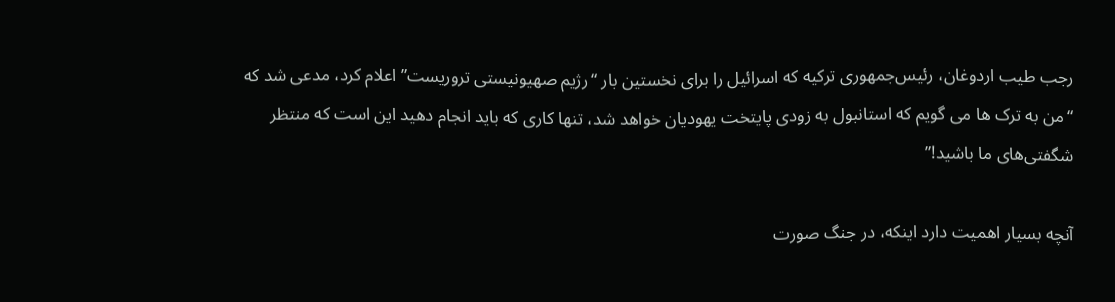رجب طیب اردوغان، رئیس‌جمهوری ترکیه که اسرائیل را برای نخستین بار “رژیم صهیونیستی تروریست” اعلام کرد، مدعی شد که “من به ترک ها می گویم که استانبول به زودی پایتخت یهودیان خواهد شد، تنها کاری که باید انجام دهید این است که منتظر شگفتی‌های ما باشید!”

آنچه بسیار اهمیت دارد اینکه، در جنگ صورت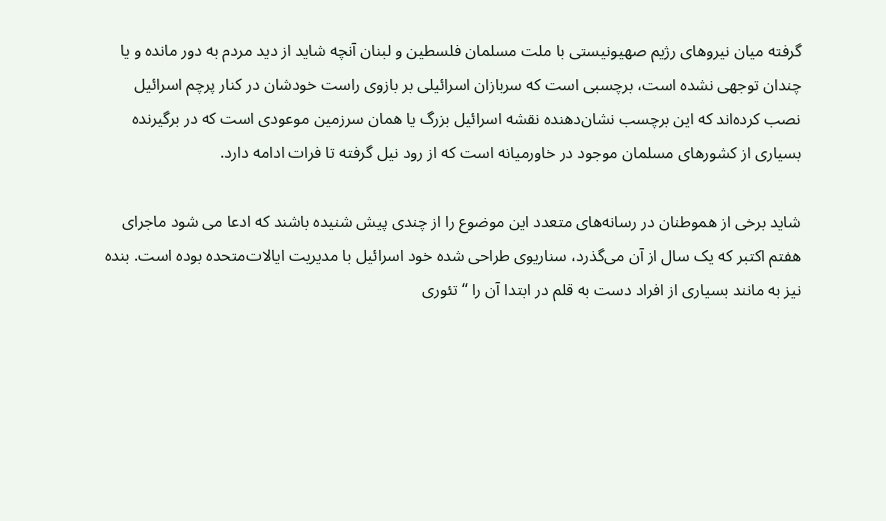گرفته میان نیروهای رژیم صهیونیستی با ملت مسلمان فلسطین و لبنان آنچه شاید از دید مردم به دور مانده و یا چندان توجهی نشده است، برچسبی است که سربازان اسرائیلی بر بازوی راست خودشان در کنار پرچم اسرائیل نصب کرده‌اند که این برچسب نشان‌دهنده نقشه اسرائیل بزرگ یا همان سرزمین موعودی است که در برگیرنده بسیاری از کشورهای مسلمان موجود در خاورمیانه است که از رود نیل گرفته تا فرات ادامه دارد.

شاید برخی از هموطنان در رسانه‌های متعدد این موضوع را از چندی پیش شنیده باشند که ادعا می شود ماجرای هفتم اکتبر که یک سال از آن می‌گذرد، سناریوی طراحی شده خود اسرائیل با مدیریت ایالات‌متحده بوده است. بنده نیز به مانند بسیاری از افراد دست به قلم در ابتدا آن را “تئوری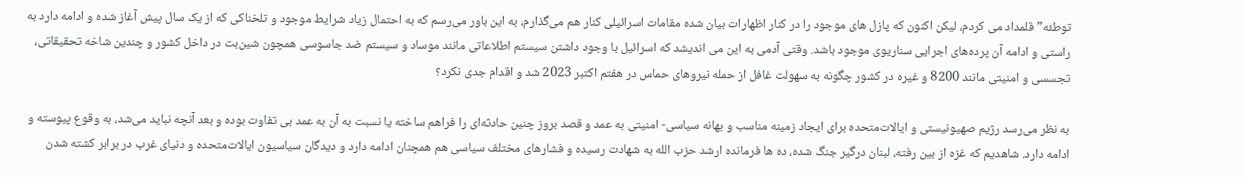توطئه” قلمداد می کردم، لیکن اکنون که پازل های موجود را در کنار اظهارات بیان شده مقامات اسرائیلی کنار هم می‌گذارم، به این باور می‌رسم که به احتمال زیاد شرایط موجود و تلخناکی که از یک سال پیش آغاز شده و ادامه دارد به راستی و ادامه آن پرده‌های اجرایی سناریوی موجود باشد. وقتی آدمی به این می اندیشد که اسرائیل با وجود داشتن سیستم اطلاعاتی مانند موساد و سیستم ضد جاسوسی همچون شین‌بت در داخل کشور و چندین شاخه تحقیقاتی، تجسسی و امنیتی مانند 8200 و غیره در کشور چگونه به سهولت غافل از حمله نیروهای حماس در هفتم اکتبر 2023 شد و اقدام جدی نکرد؟

به نظر می‌رسد رژیم صهیونیستی و ایالات‌متحده برای ایجاد زمینه مناسب و بهانه سیاسی- امنیتی به عمد و قصد بروز چنین حادثه‌ای را فراهم ساخته یا نسبت به آن به عمد بی تفاوت بوده و بعد آنچه نباید می‌شد، به وقوع پیوسته و ادامه دارد. شاهدیم که غزه از بین رفته، لبنان درگیر جنگ شده، ده ها فرمانده ارشد حزب الله به شهادت رسیده و فشارهای مختلف سیاسی هم همچنان ادامه دارد و دیدگان سیاسیون ایالات‌متحده و دنیای غرب در برابر کشته شدن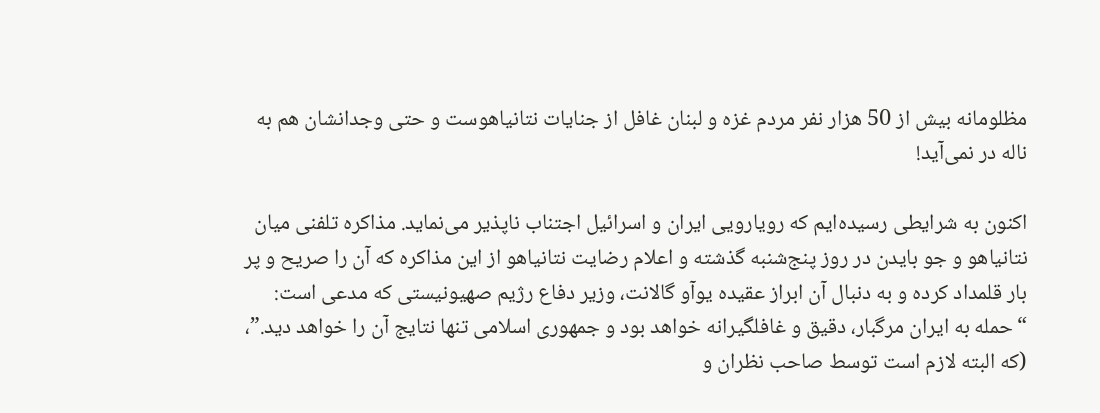مظلومانه بیش از 50 هزار نفر مردم غزه و لبنان غافل از جنایات نتانیاهوست و حتی وجدانشان هم به ناله در نمی‌آید!

اکنون به شرایطی رسیده‌ایم که رویارویی ایران و اسرائیل اجتناب ناپذیر می‌نماید. مذاکره تلفنی میان نتانیاهو و جو بایدن در روز پنج‌شنبه گذشته و اعلام رضایت نتانیاهو از این مذاکره که آن را صریح و پر بار قلمداد کرده و به دنبال آن ابراز عقیده یوآو گالانت، وزیر دفاع رژیم صهیونیستی که مدعی است: “حمله به ایران مرگبار، دقیق و غافلگیرانه خواهد بود و جمهوری اسلامی تنها نتایج آن را خواهد دید.”، (که البته لازم است توسط صاحب نظران و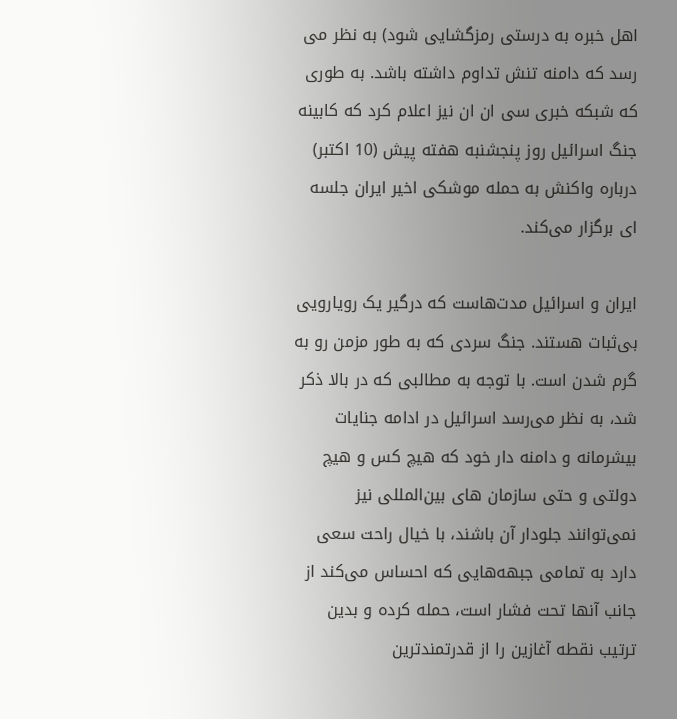اهل خبره به درستی رمزگشایی شود) به نظر می رسد که دامنه تنش تداوم داشته باشد. به طوری که شبکه خبری سی ان ان نیز اعلام کرد که کابینه جنگ اسرائیل روز پنجشنبه هفته پیش (10 اکتبر) درباره واکنش به حمله موشکی اخیر ایران جلسه ای برگزار می‌کند.

ایران و اسرائیل مدت‌هاست که درگیر یک رویارویی بی‌ثبات هستند. جنگ سردی که به طور مزمن رو به گرم شدن است. با توجه به مطالبی که در بالا ذکر شد، به نظر می‌رسد اسرائیل در ادامه جنایات بیشرمانه و دامنه دار خود که هیچ کس و هیچ دولتی و حتی سازمان های بین‌المللی نیز نمی‌توانند جلودار آن باشند، با خیال راحت سعی دارد به تمامی جبهه‌هایی که احساس می‌کند از جانب آنها تحت فشار است، حمله کرده و بدین ترتیب نقطه آغازین را از قدرتمندترین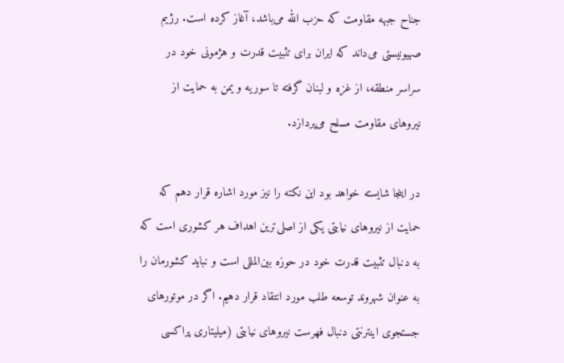جناح جبهه مقاومت که حزب الله می‌باشد، آغاز کرده است. رژیم صهیونیستی می‌داند که ایران برای تثبیت قدرت و هژمونی خود در سراسر منطقه، از غزه و لبنان گرفته تا سوریه و یمن به حمایت از نیروهای مقاومت مسلح می‌پردازد.

در اینجا شایسته خواهد بود این نکته را نیز مورد اشاره قرار دهم که حمایت از نیروهای نیابتی یکی از اصلی‌ترین اهداف هر کشوری است که به دنبال تثبیت قدرت خود در حوزه بین‌المللی است و نباید کشورمان را به عنوان شهروند توسعه طلب مورد انتقاد قرار دهیم. اگر در موتورهای جستجوی اینترنتی دنبال فهرست نیروهای نیابتی (میلیتاری پراکسی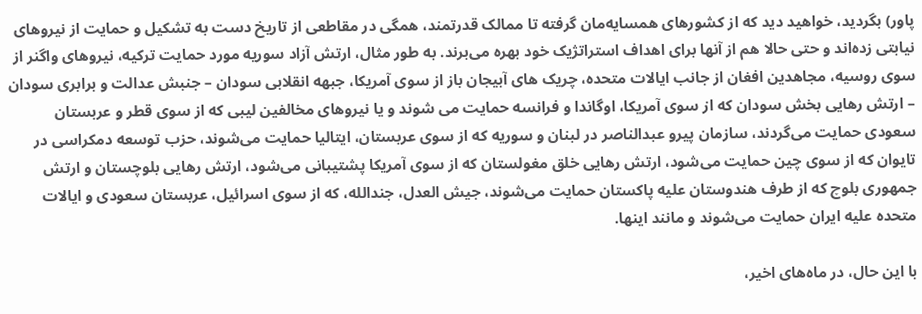پاور) بگردید، خواهید دید که از کشورهای همسایه‌مان گرفته تا ممالک قدرتمند، همگی در مقاطعی از تاریخ دست به تشکیل و حمایت از نیروهای نیابتی زده‌اند و حتی حالا هم از آنها برای اهداف استراتژیک خود بهره می‌برند. به طور مثال، ارتش آزاد سوریه مورد حمایت ترکیه، نیروهای واگنر از سوی روسیه، مجاهدین افغان از جانب ایالات متحده، چریک های آبیجان باز از سوی آمریکا، جبهه انقلابی سودان – جنبش عدالت و برابری سودان – ارتش رهایی بخش سودان که از سوی آمریکا، اوگاندا و فرانسه حمایت می شوند و یا نیروهای مخالفین لیبی که از سوی قطر و عربستان سعودی حمایت می‌گردند، سازمان پیرو عبدالناصر در لبنان و سوریه که از سوی عربستان، ایتالیا حمایت می‌شوند، حزب توسعه دمکراسی در تایوان که از سوی چین حمایت می‌شود، ارتش رهایی خلق مغولستان که از سوی آمریکا پشتیبانی می‌شود، ارتش رهایی بلوچستان و ارتش جمهوری بلوچ که از طرف هندوستان علیه پاکستان حمایت می‌شوند، جیش العدل، جندالله، که از سوی اسرائیل، عربستان سعودی و ایالات متحده علیه ایران حمایت می‌شوند و مانند اینها.

با این حال، در ماه‌های اخیر،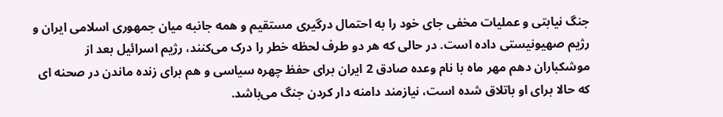جنگ نیابتی و عملیات مخفی جای خود را به احتمال درگیری مستقیم و همه جانبه میان جمهوری اسلامی ایران و رژیم صهیونیستی داده است. در حالی که هر دو طرف لحظه خطر را درک می‌کنند، رژیم اسرائیل بعد از موشکباران دهم مهر ماه با نام وعده صادق 2 ایران برای حفظ چهره سیاسی و هم برای زنده ماندن در صحنه ای که حالا برای او باتلاق شده است، نیازمند دامنه دار کردن جنگ می‌باشد.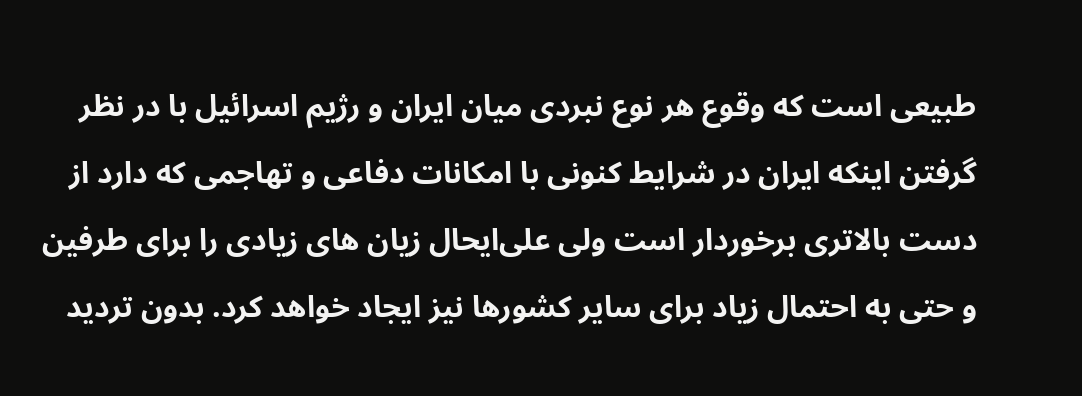طبیعی است که وقوع هر نوع نبردی میان ایران و رژیم اسرائیل با در نظر گرفتن اینکه ایران در شرایط کنونی با امکانات دفاعی و تهاجمی که دارد از دست بالاتری برخوردار است ولی علی‌ایحال زیان های زیادی را برای طرفین و حتی به احتمال زیاد برای سایر کشورها نیز ایجاد خواهد کرد. بدون تردید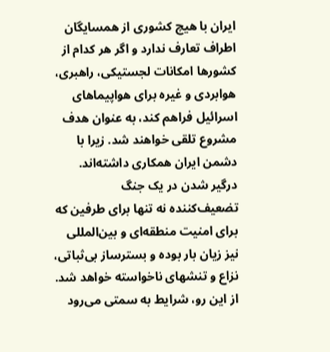ایران با هیچ کشوری از همسایگان اطراف تعارف ندارد و اگر هر کدام از کشورها امکانات لجستیکی، راهبری، هوابردی و غیره برای هواپیماهای اسرائیل فراهم کند، به عنوان هدف مشروع تلقی خواهند شد. زیرا با دشمن ایران همکاری داشته‌اند. درگیر شدن در یک جنگ تضعیف‌کننده نه تنها برای طرفین که برای امنیت منطقه‌ای و بین‌المللی نیز زیان بار بوده و بسترساز بی‌ثباتی، نزاع و تنشهای ناخواسته خواهد شد. از این رو، شرایط به سمتی می‌رود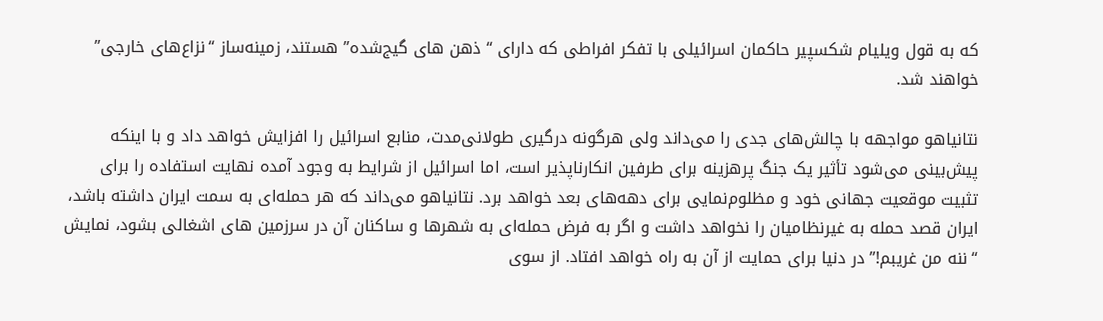که به قول ویلیام شکسپیر حاکمان اسرائیلی با تفکر افراطی که دارای “ذهن های گیج‌شده” هستند، زمینه‌ساز “نزاع‌های خارجی” خواهند شد.

نتانیاهو مواجهه با چالش‌های جدی را می‌داند ولی هرگونه درگیری طولانی‌مدت، منابع اسرائیل را افزایش خواهد داد و با اینکه پیش‌بینی می‌شود تأثیر یک جنگ پرهزینه برای طرفین انکارناپذیر است، اما اسرائیل از شرایط به وجود آمده نهایت استفاده را برای تثبیت موقعیت جهانی خود و مظلوم‌نمایی برای دهه‌های بعد خواهد برد. نتانیاهو می‌داند که هر حمله‌ای به سمت ایران داشته باشد، ایران قصد حمله به غیرنظامیان را نخواهد داشت و اگر به فرض حمله‌ای به شهرها و ساکنان آن در سرزمین های اشغالی بشود، نمایش “ننه من غریبم!” در دنیا برای حمایت از آن به راه خواهد افتاد. از سوی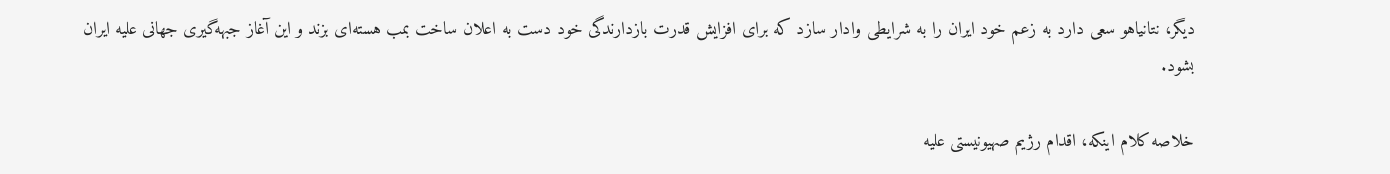دیگر، نتانیاهو سعی دارد به زعم خود ایران را به شرایطی وادار سازد که برای افزایش قدرت بازدارندگی خود دست به اعلان ساخت بمب هسته‌ای بزند و این آغاز جبهه‌گیری جهانی علیه ایران بشود.

خلاصه کلام اینکه، اقدام رژیم صهیونیستی علیه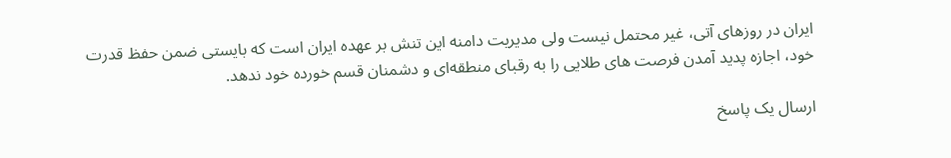ایران در روزهای آتی، غیر محتمل نیست ولی مدیریت دامنه این تنش بر عهده ایران است که بایستی ضمن حفظ قدرت خود، اجازه پدید آمدن فرصت های طلایی را به رقبای منطقه‌ای و دشمنان قسم خورده خود ندهد.

ارسال یک پاسخ